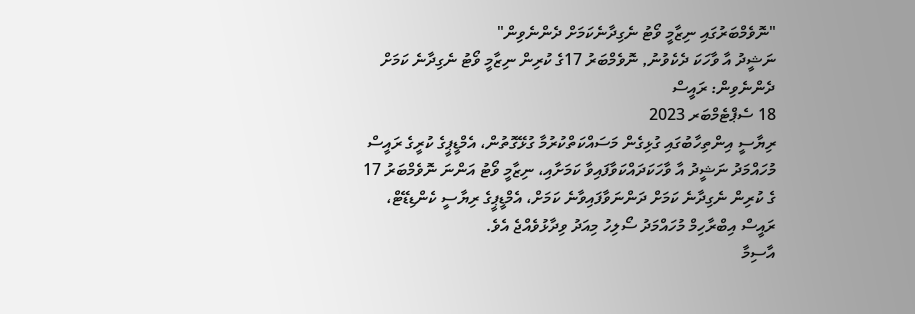"ނޮވެމްބަރުގައި ނިޒާމީ ވޯޓު ނެގިދާނެކަމަށް ދެންނެވިން"
ނަޝީދު އާ ވާހަކަ ދެކެވުނު, ނޮވެމްބަރު 17ގެ ކުރިން ނިޒާމީ ވޯޓު ނެގިދާނެ ކަމަށް ދެންނެވިން: ރައީސް
18 ސެޕްޓެމްބަރ 2023
ރިޔާސީ އިންތިހާބުގައި ގުޅިގެން މަސައްކަތްކުރުމާ ގުޅޭގޮތުން، އެމްޑީޕީގެ ކުރީގެ ރައީސް މުހައްމަދު ނަޝީދު އާ ވާހަކަދައްކަވާފައިވާ ކަމަށާއި، ނިޒާމީ ވޯޓު އަންނަ ނޮވެމްބަރު 17 ގެ ކުރިން ނެގިދާނެ ކަމަށް ދަންނަވާފައިވާނެ ކަމަށް، އެމްޑީޕީގެ ރިޔާސީ ކެންޑިޑޭޓް، ރައީސް އިބްރާހިމް މުހައްމަދު ސޯލިހު މިއަދު ވިދާޅުވެއްޖެ އެވެ.
އާސިމާ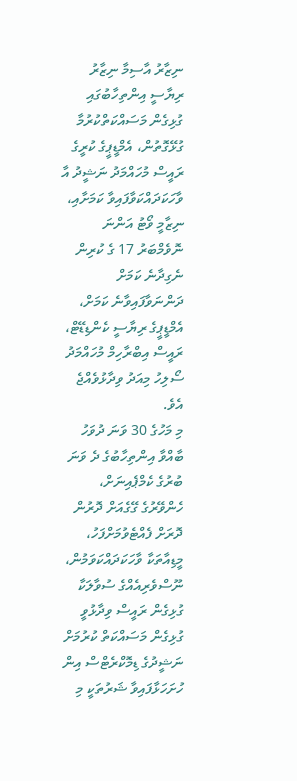ނިޒާރު އާސިމާ ނިޒާރު
ރިޔާސީ އިންތިހާބުގައި ގުޅިގެން މަސައްކަތްކުރުމާ ގުޅޭގޮތުން، އެމްޑީޕީގެ ކުރީގެ ރައީސް މުހައްމަދު ނަޝީދު އާ ވާހަކަދައްކަވާފައިވާ ކަމަށާއި، ނިޒާމީ ވޯޓު އަންނަ ނޮވެމްބަރު 17 ގެ ކުރިން ނެގިދާނެ ކަމަށް ދަންނަވާފައިވާނެ ކަމަށް، އެމްޑީޕީގެ ރިޔާސީ ކެންޑިޑޭޓް، ރައީސް އިބްރާހިމް މުހައްމަދު ސޯލިހު މިއަދު ވިދާޅުވެއްޖެ އެވެ.
މި މަހުގެ 30 ވަނަ ދުވަހު ބާއްވާ އިންތިހާބުގެ ދެ ވަނަ ބުރުގެ ކެމްޕެއިނަށް، ހެންވޭރުގެ ގޭގެއަށް ދޮރުން ދޮރަށް ފެއްޓެވުމަށްފަހު، މީޑިއާތަކާ ވާހަކަދައްކަވަމުން، ނޫސްވެރިއެއްގެ ސުވާލަކާ ގުޅިގެން ރައީސް ވިދާޅުވީ ގުޅިގެން މަސައްކަތް ކުރުމަށް ނަޝީދުގެ ޑިމޮކްރެޓްސް އިން ހުށަހަޅާފައިވާ ޝަރުތަކީ މި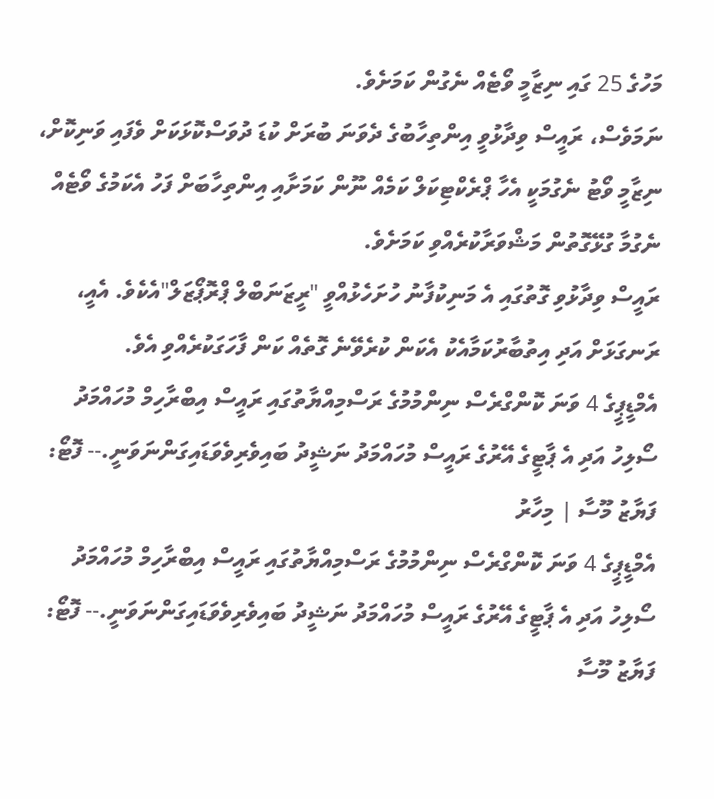މަހުގެ 25 ގައި ނިޒާމީ ވޯޓެއް ނެގުން ކަމަށެވެ.
ނަމަވެސް، ރައީސް ވިދާޅުވީ އިންތިހާބުގެ ދެވަނަ ބުރަށް ކުޑަ ދުވަސްކޮޅަކަށް ވެފައި ވަނިކޮށް، ނިޒާމީ ވޯޓު ނެގުމަކީ އެހާ ޕްރެކްޓިކަލް ކަމެއް ނޫން ކަމަށާއި އިންތިހާބަށް ފަހު އެކަމުގެ ވޯޓެއް ނެގުމާ ގުޅޭގޮތުން މަޝްވަރާކުރެއްވި ކަމަށެވެ.
ރައީސް ވިދާޅުވި ގޮތުގައި އެ މަނިކުފާނު ހުށަހެޅުއްވީ "ރީޒަނަބްލް ޕްރޮޕޯޒަލް"އެކެވެ. އެއީ، ރަނގަޅަށް އަދި އިތުބާރުކަމާއެކު އެކަން ކުރެވޭނެ ގޮތެއް ކަން ފާހަގަކުރެއްވި އެވެ.
އެމްޑީޕީގެ 4 ވަނަ ކޮންގްރެސް ނިންމުމުގެ ރަސްމިއްޔާތުގައި ރައީސް އިބްރާހިމް މުހައްމަދު ސޯލިހު އަދި އެ ޕާޓީގެ އޭރުގެ ރައީސް މުހައްމަދު ނަޝީދު ބައިވެރިވެވަޑައިގަންނަވަނީ.-- ފޮޓޯ: ފަޔާޒު މޫސާ | މިހާރު
އެމްޑީޕީގެ 4 ވަނަ ކޮންގްރެސް ނިންމުމުގެ ރަސްމިއްޔާތުގައި ރައީސް އިބްރާހިމް މުހައްމަދު ސޯލިހު އަދި އެ ޕާޓީގެ އޭރުގެ ރައީސް މުހައްމަދު ނަޝީދު ބައިވެރިވެވަޑައިގަންނަވަނީ.-- ފޮޓޯ: ފަޔާޒު މޫސާ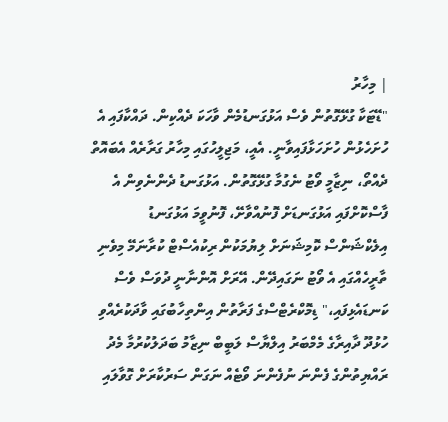| މިހާރު
"ޑޭޓަކާ ގުޅޭގޮތުން ވެސް އަޅުގަނޑުމެން ވާހަކަ ދެއްކިން. ދައްކާފައި އެ ހުށަހެޅުން ހުށަހަޅާފައިވާނީ. އެއީ، މަޖިލީހުގައި މިހާރު ގަރާރެއް އެބައޮތް ދެއްތޯ، ނިޒާމީ ވޯޓު ނެގުމާ ގުޅޭގޮތުން. އަޅުގަނޑު ދެންނެވިން އެ ފާސްކޮށްފައި އަޅުގަނޑަށް ފޮނުއްވާށޭ، ފޮނުވީމަ އަޅުގަނޑު އިލެކްޝަންސް ކޮމިޝަނަށް ލިޔުމަކުން ރިކުއެސްޓް ކުރާނަމޭ މިވެނި ތާރީހެއްގައި އެ ވޯޓު ނަގައިދޭން. އޭރަށް އޮންނާނީ ދުވަސް ވެސް ކަނޑައެޅިފައި،" ޑިމޮކްރެޓްސްގެ ފަރާތުން އިންތިހާބުގައި ވާދަކުރެއްވި ހުޅުދޫ ދާއިރާގެ މެމްބަރު އިލްޔާސް ލަބީބް ނިޒާމު ބަދަލުކުރުމާ މެދު ރައްޔިތުންގެ ފެންނަ ނުފެންނަ ވޯޓެއް ނަގަން ސަރުކާރަށް ގޮވާލައި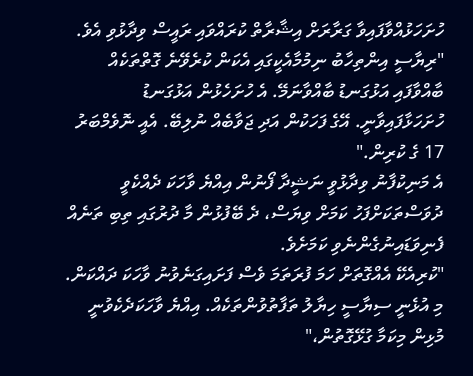ހުށަހަޅުއްވާފައިވާ ގަރާރަށް އިޝާރާތް ކުރައްވައި ރައީސް ވިދާޅުވި އެވެ.
"ރިޔާސީ އިންތިހާބު ނިމުމާއެކީގައި އެކަން ކުރެވޭނެ ގޮތްތަކެއް ބާއްވާފައި އަޅުގަނޑު ބާއްވާނަމޭ. އެ ހުށަހެޅުން އަޅުގަނޑު ހުށަހަޅާފައިވާނީ. އޭގެ ފަހަކުން އަދި ޖަވާބެއް ނުލިބޭ. އެއީ ނޮވެމްބަރު 17 ގެ ކުރިން."
އެ މަނިކުފާނު ވިދާޅުވީ ނަޝީދާ ފޯނުން އިއްޔެ ވާހަކަ ދެއްކެވީ ދުވަސްތަކަށްފަހު ކަމަށް ވިޔަސް، ދެ ބޭފުޅުން މާ ދުރުގައި ތިބި ތަނެއް ފެނިވަޑައިނުގެންނެވި ކަމަށެވެ.
"ކުރިއެކޭ އެއްގޮތަށް ހަމަ ފުރަތަމަ ވެސް ފަށައިގަނެވުނު ވާހަކަ ދައްކަން. މި އުޅެނީ ސިޔާސީ ހިޔާލު ތަފާތުވުންތަކެއް. އިއްޔެ ވާހަކަދެކެވުނީ މުޅިން މިކަމާ ގުޅޭގޮތުން،"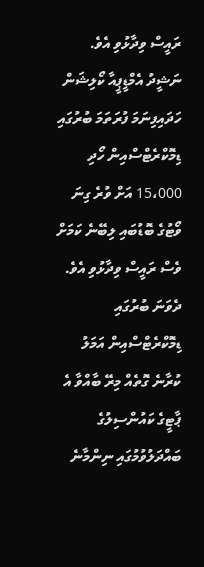ރައީސް ވިދާޅުވި އެވެ.
ނަޝީދު އެމްޑީޕީއާ ކޯލިޝަން ހަދައިފިނަމަ ފުރަތަމަ ބުރުގައި ޑިމޮކްރެޓްސްއިން ހޯދި 15،000 އަށް ވުރެ ގިނަ ވޯޓުގެ ބޮޑުބައި ލިބޭނެ ކަމަށް ވެސް ރައީސް ވިދާޅުވި އެވެ. ދެވަނަ ބުރުގައި ޑިމޮކްރެޓްސްއިން އަމަލު ކުރާނެ ގޮތެއް މިރޭ ބާއްވާ އެ ޕާޓީގެ ކައުންސިލުގެ ބައްދަލުވުމުގައި ނިންމާނެ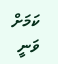ކަމަށް ވަނީ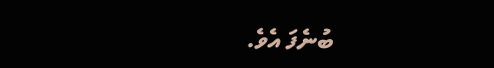ބުނެފަ އެވެ.